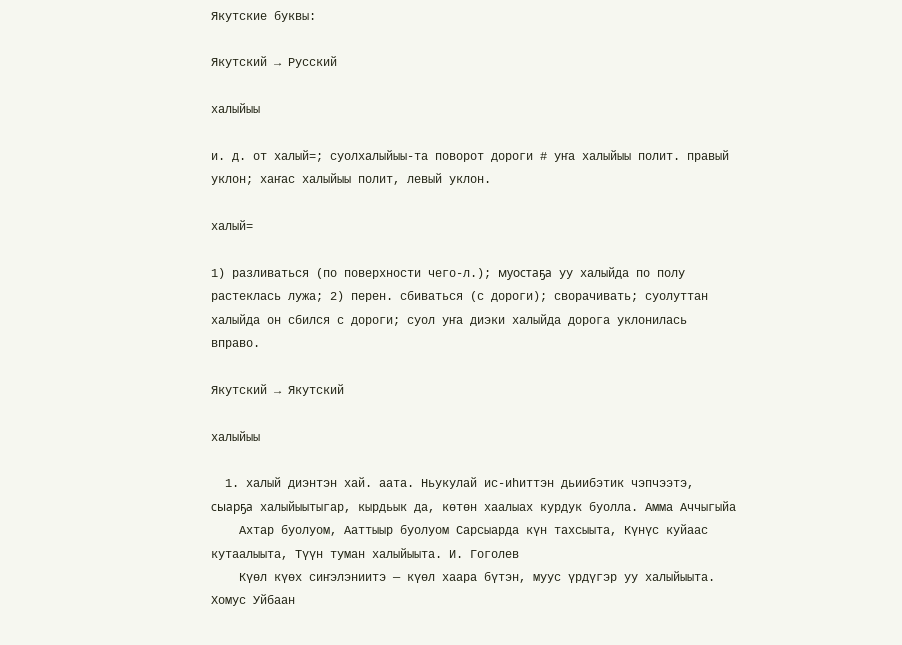Якутские буквы:

Якутский → Русский

халыйыы

и. д. от халый=; суолхалыйыы-та поворот дороги # уҥа халыйыы полит. правый уклон; хаҥас халыйыы полит, левый уклон.

халый=

1) разливаться (по поверхности чего-л.); муостаҕа уу халыйда по полу растеклась лужа; 2) перен. сбиваться (с дороги); сворачивать; суолуттан халыйда он сбился с дороги; суол уҥа диэки халыйда дорога уклонилась вправо.

Якутский → Якутский

халыйыы

  1. халый диэнтэн хай. аата. Ньукулай ис-иһиттэн дьиибэтик чэпчээтэ, сыарҕа халыйыытыгар, кырдьык да, көтөн хаалыах курдук буолла. Амма Аччыгыйа
    Ахтар буолуом, Ааттыыр буолуом Сарсыарда күн тахсыыта, Күнүс куйаас кутаалыыта, Түүн туман халыйыыта. И. Гоголев
    Күөл күөх сиҥэлэниитэ — күөл хаара бүтэн, муус үрдүгэр уу халыйыыта. Хомус Уйбаан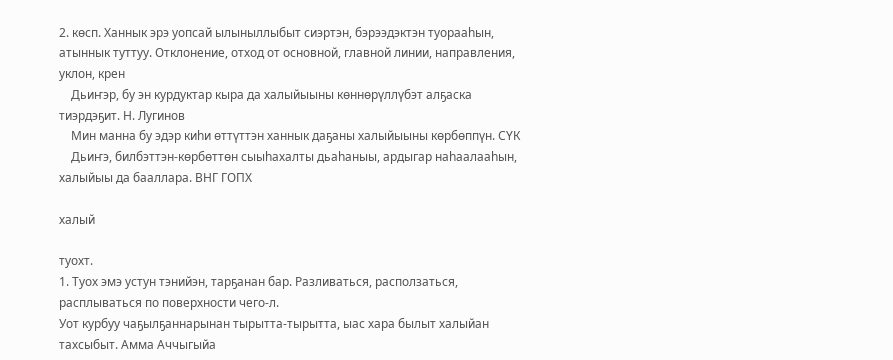2. көсп. Ханнык эрэ уопсай ылыныллыбыт сиэртэн, бэрээдэктэн туорааһын, атыннык туттуу. Отклонение, отход от основной, главной линии, направления, уклон, крен
    Дьиҥэр, бу эн курдуктар кыра да халыйыыны көннөрүллүбэт алҕаска тиэрдэҕит. Н. Лугинов
    Мин манна бу эдэр киһи өттүттэн ханнык даҕаны халыйыыны көрбөппүн. СҮК
    Дьиҥэ, билбэттэн-көрбөттөн сыыһахалты дьаһаныы, ардыгар наһаалааһын, халыйыы да бааллара. ВНГ ГОПХ

халый

туохт.
1. Туох эмэ устун тэнийэн, тарҕанан бар. Разливаться, расползаться, расплываться по поверхности чего-л.
Уот курбуу чаҕылҕаннарынан тырытта-тырытта, ыас хара былыт халыйан тахсыбыт. Амма Аччыгыйа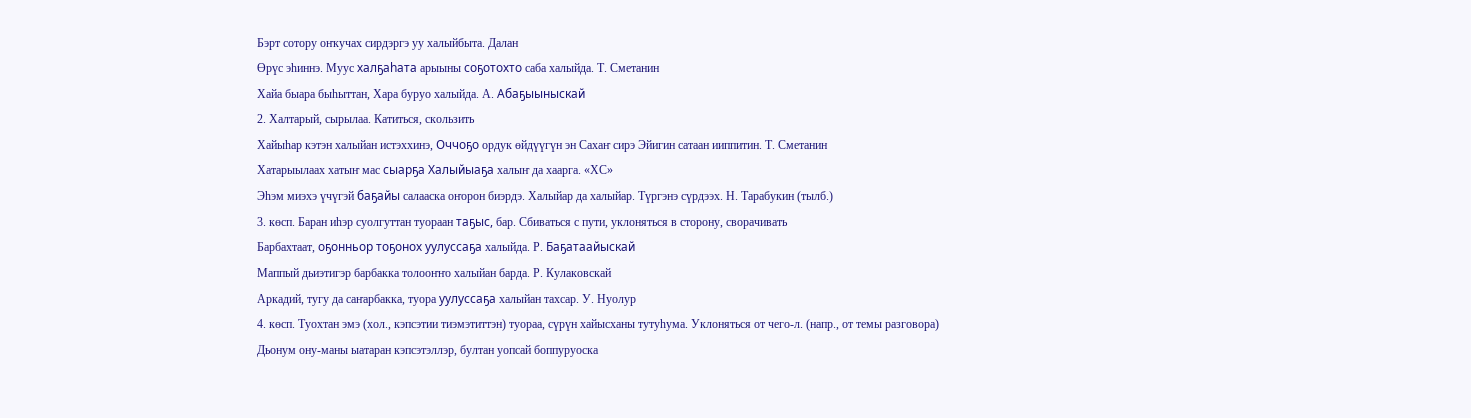Бэрт сотору оҥкучах сирдэргэ уу халыйбыта. Далан
Өрүс эһиннэ. Муус халҕаһата арыыны соҕотохто саба халыйда. Т. Сметанин
Хайа быара быһыттан, Хара буруо халыйда. А. Абаҕыыныскай
2. Халтарый, сырылаа. Катиться, скользить
Хайыһар кэтэн халыйан истэххинэ, Оччоҕо ордук өйдүүгүн эн Сахаҥ сирэ Эйигин сатаан ииппитин. Т. Сметанин
Хатарыылаах хатыҥ мас сыарҕа Халыйыаҕа халыҥ да хаарга. «ХС»
Эһэм миэхэ үчүгэй баҕайы салааска оҥорон биэрдэ. Халыйар да халыйар. Түргэнэ сүрдээх. Н. Тарабукин (тылб.)
3. көсп. Баран иһэр суолгуттан туораан таҕыс, бар. Сбиваться с пути, уклоняться в сторону, сворачивать
Барбахтаат, оҕонньор тоҕонох уулуссаҕа халыйда. Р. Баҕатаайыскай
Маппый дьиэтигэр барбакка толооҥҥо халыйан барда. Р. Кулаковскай
Аркадий, тугу да саҥарбакка, туора уулуссаҕа халыйан тахсар. У. Нуолур
4. көсп. Туохтан эмэ (хол., кэпсэтии тиэмэтиттэн) туораа, сүрүн хайысханы тутуһума. Уклоняться от чего-л. (напр., от темы разговора)
Дьонум ону-маны ыатаран кэпсэтэллэр, бултан уопсай боппуруоска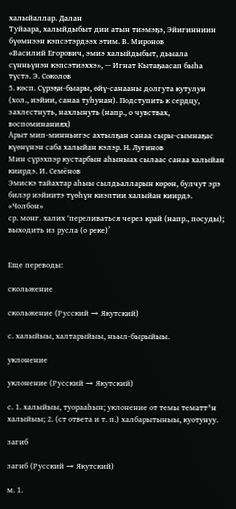халыйаллар. Далан
Туйаара, халыйдыбыт дии атын тиэмэҕэ, Эйигинниин бүөмнээн кэпсэтэрдээх этим. В. Миронов
«Василий Егорович, эмиэ халыйдыбыт, дьыала сүнньүнэн кэпсэтиэххэ», — Игнат Кытаҕаасап быһа түстэ. Э. Соколов
5. көсп. Сүрэҕи-быары, өйү-санааны долгута кутулун (хол., иэйии, санаа туһунан). Подступить к сердцу, захлестнуть, нахлынуть (напр., о чувствах, воспоминаниях)
Арыт мип-минньигэс ахтылҕан санаа сыры-сымнаҕас күөнүнэн саба халыйан кэлэр. Н. Лугинов
Мин сүрэхпэр кустарбын аһыныах сылаас санаа халыйан киирдэ. И. Семёнов
Эмискэ тайахтар аһыы сылдьалларын көрөн, булчут эрэ билэр иэйиитэ түөһүн киэптии халыйан киирдэ. «Чолбон»
ср. монг. халих ‘переливаться через край (напр., посуды); выходить из русла (о реке)’


Еще переводы:

скольжение

скольжение (Русский → Якутский)

с. халыйыы, халтарыйыы, ньыл-бырыйыы.

уклонение

уклонение (Русский → Якутский)

с. 1. халыйыы, туорааһын; уклонение от темы тематт^н халыйыы; 2. (ст ответа и т. п.) халбарытыныы, куотунуу.

загиб

загиб (Русский → Якутский)

м. 1.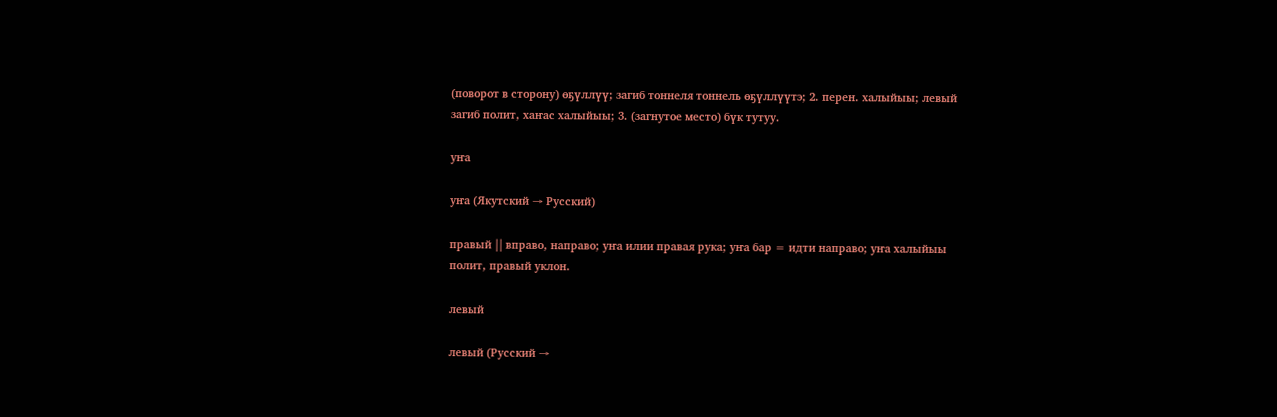(поворот в сторону) өҕүллүү; загиб тоннеля тоннель өҕүллүүтэ; 2. перен. халыйыы; левый загиб полит, хаҥас халыйыы; 3. (загнутое место) бүк тутуу.

уҥа

уҥа (Якутский → Русский)

правый || вправо, направо; уҥа илии правая рука; уҥа бар = идти направо; уҥа халыйыы полит, правый уклон.

левый

левый (Русский →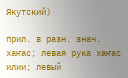Якутский)

прил. в разн. знач. хаҥас; левая рука хаҥас илии; левый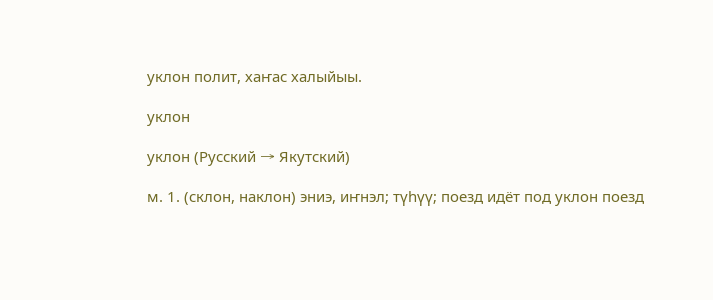уклон полит, хаҥас халыйыы.

уклон

уклон (Русский → Якутский)

м. 1. (склон, наклон) эниэ, иҥнэл; түһүү; поезд идёт под уклон поезд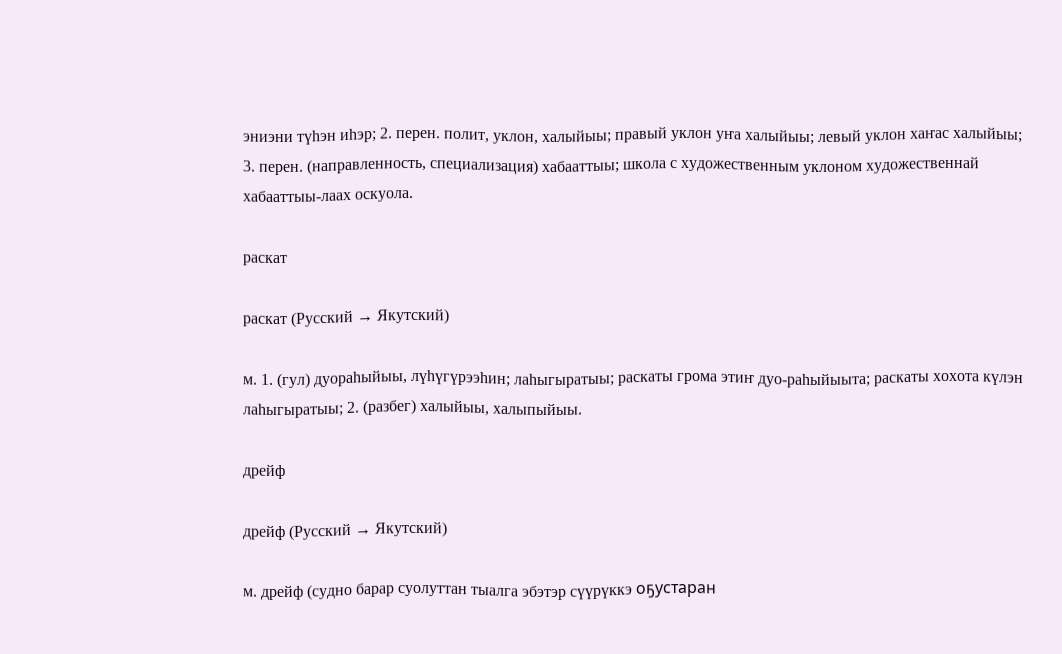эниэни түһэн иһэр; 2. перен. полит, уклон, халыйыы; правый уклон уҥа халыйыы; левый уклон хаҥас халыйыы; 3. перен. (направленность, специализация) хабааттыы; школа с художественным уклоном художественнай хабааттыы-лаах оскуола.

раскат

раскат (Русский → Якутский)

м. 1. (гул) дуораһыйыы, лүһүгүрээһин; лаһыгыратыы; раскаты грома этиҥ дуо-раһыйыыта; раскаты хохота күлэн лаһыгыратыы; 2. (разбег) халыйыы, халыпыйыы.

дрейф

дрейф (Русский → Якутский)

м. дрейф (судно барар суолуттан тыалга эбэтэр сүүрүккэ оҕустаран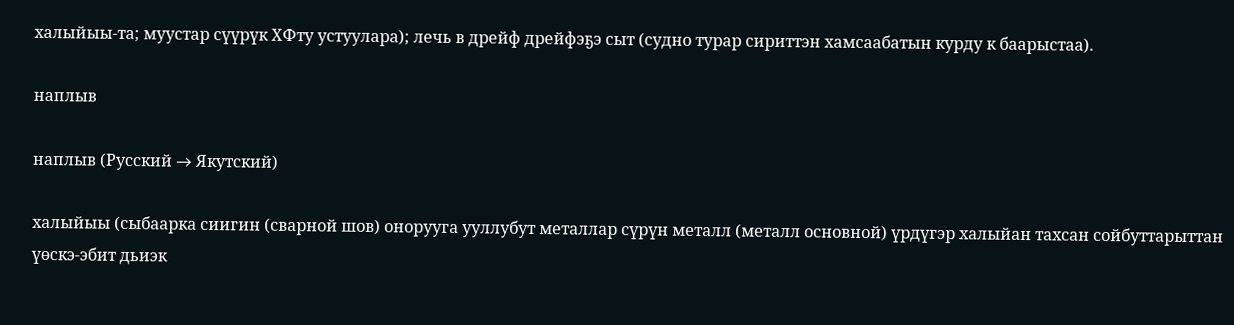халыйыы-та; муустар сүүрүк ХФту устуулара); лечь в дрейф дрейфэҕэ сыт (судно турар сириттэн хамсаабатын курду к баарыстаа).

наплыв

наплыв (Русский → Якутский)

халыйыы (сыбаарка сиигин (сварной шов) онорууга ууллубут металлар сүрүн металл (металл основной) үрдүгэр халыйан тахсан сойбуттарыттан үөскэ-эбит дьиэк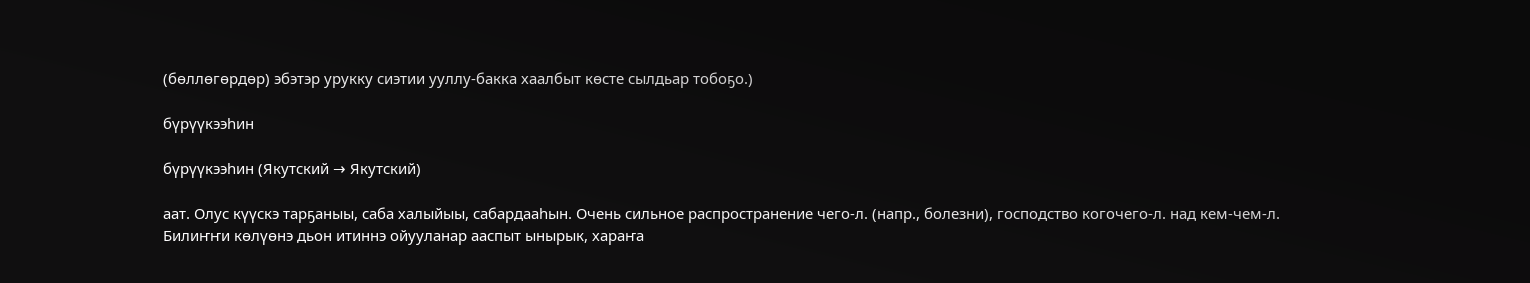(бөллөгөрдөр) эбэтэр урукку сиэтии ууллу-бакка хаалбыт көсте сылдьар тобоҕо.)

бүрүүкээһин

бүрүүкээһин (Якутский → Якутский)

аат. Олус күүскэ тарҕаныы, саба халыйыы, сабардааһын. Очень сильное распространение чего-л. (напр., болезни), господство когочего-л. над кем-чем-л.
Билиҥҥи көлүөнэ дьон итиннэ ойууланар ааспыт ынырык, хараҥа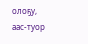олоҕу, аас-туор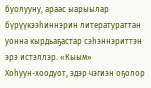буолууну, араас ыарыылар бүрүүкээһиннэрин литератураттан уонна кырдьаҕастар сэһэннэриттэн эрэ истэллэр. «Кыым»
Хоһуун-хоодуот, эдэр чэгиэн оҕолор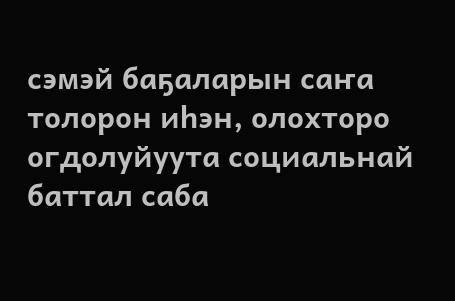сэмэй баҕаларын саҥа толорон иһэн, олохторо огдолуйуута социальнай баттал саба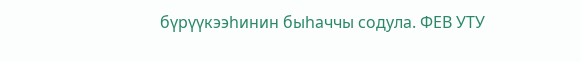бүрүүкээһинин быһаччы содула. ФЕВ УТУ